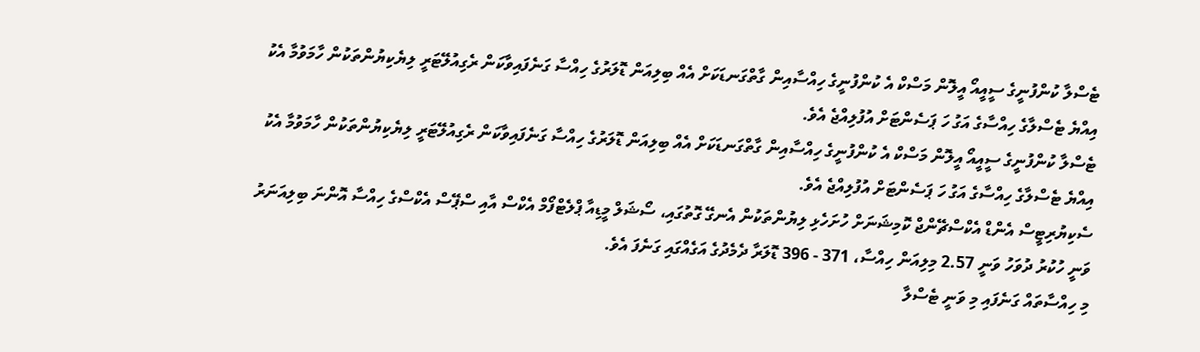ޓެސްލާ ކުންފުނީގެ ސީއީއޯ އީލޮން މަސްކް އެ ކުންފުނީގެ ހިއްސާއިން ގާތްގަނޑަކަށް އެއް ބިލިއަން ޑޮލަރުގެ ހިއްސާ ގަނެފައިވާކަން ރެގިއުލޭޓަރީ ލިޔެކިޔުންތަކުން ހާމަވުމާ އެކު އިއްޔެ ޓެސްލާގެ ހިއްސާގެ އަގު ހަ ޕަސެންޓަށް އުފުލިއްޖެ އެވެ.
ޓެސްލާ ކުންފުނީގެ ސީއީއޯ އީލޮން މަސްކް އެ ކުންފުނީގެ ހިއްސާއިން ގާތްގަނޑަކަށް އެއް ބިލިއަން ޑޮލަރުގެ ހިއްސާ ގަނެފައިވާކަން ރެގިއުލޭޓަރީ ލިޔެކިޔުންތަކުން ހާމަވުމާ އެކު އިއްޔެ ޓެސްލާގެ ހިއްސާގެ އަގު ހަ ޕަސެންޓަށް އުފުލިއްޖެ އެވެ.
ސެކިޔުރިޓީސް އެންޑް އެކްސްޗޭންޖް ކޮމިޝަނަށް ހުށަހެޅި ލިޔުންތަކުން އެނގޭ ގޮތުގައި، ސޯޝަލް މީޑިއާ ޕްލެޓްފޯމް އެކްސް އާއި ސްޕޭސް އެކްސްގެ ހިއްސާ އޮންނަ ބިލިއަނަރު ވަނީ ހުކުރު ދުވަހު ވަނީ 2.57 މިލިއަން ހިއްސާ، 371 - 396 ޑޮލަރާ ދެމެދުގެ އަގެއްގައި ގަނެފަ އެވެ.
މި ހިއްސާތައް ގަނެފައި މި ވަނީ ޓެސްލާ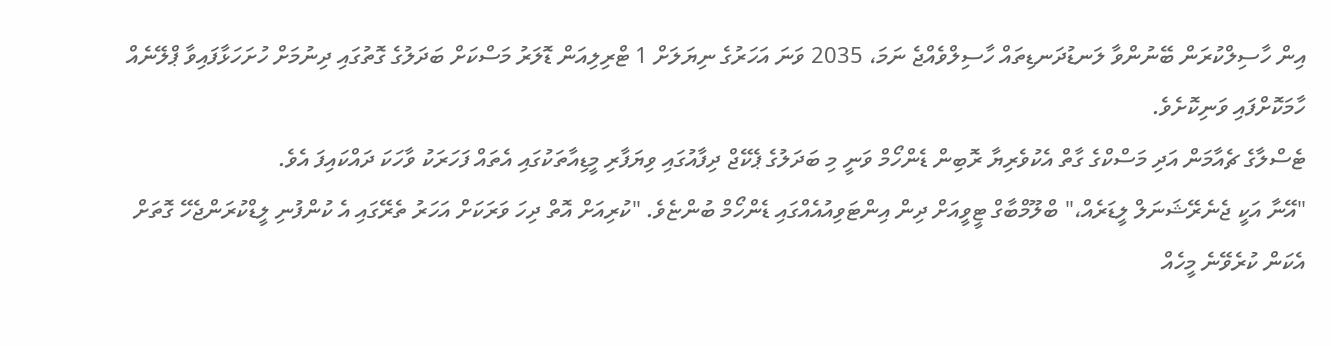އިން ހާސިލްކުރަން ބޭނުންވާ ލަނޑުދަނޑިތައް ހާސިލްވެއްޖެ ނަމަ، 2035 ވަނަ އަހަރުގެ ނިޔަލަށް 1 ޓްރިލިއަން ޑޮލަރު މަސްކަށް ބަދަލުގެ ގޮތުގައި ދިނުމަށް ހުށަހަޅާފައިވާ ޕްލޭނެއް ހާމަކޮށްފައި ވަނިކޮށެވެ.
ޓެސްލާގެ ޗެއާމަން އަދި މަސްކްގެ ގާތް އެކުވެރިޔާ ރޮބިން ޑެންހޯމް ވަނީ މި ބަދަލުގެ ޕެކޭޖް ދިފާއުގައި ވިޔަފާރި މީޑިއާތަކުގައި އެތައް ފަހަރަކު ވާހަކަ ދައްކައިފަ އެވެ.
"އޭނާ އަކީ ޖެނެރޭޝަނަލް ލީޑަރެއް،" ބްލޫމްބާގް ޓީވީއަށް ދިން އިންޓަވިއުއެއްގައި ޑެންހޯމް ބުންޏެވެ. "ކުރިއަށް އޮތް ދިހަ ވަރަކަށް އަހަރު ތެރޭގައި އެ ކުންފުނި ލީޑްކުރަންޖެހޭ ގޮތަށް އެކަން ކުރެވޭނެ މީހެއް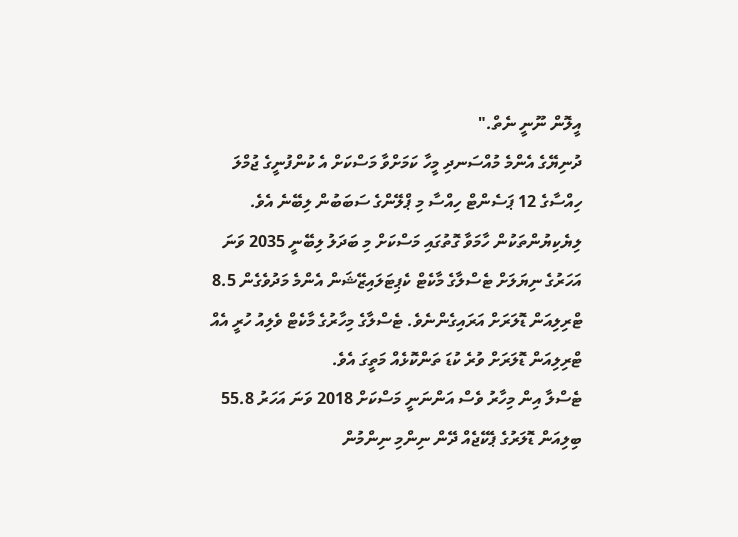އީލޮން ނޫނީ ނެތް."
ދުނިޔޭގެ އެންމެ މުއްސަނދި މީހާ ކަމަށްވާ މަސްކަށް އެ ކުންފުނީގެ ޖުމްލަ ހިއްސާގެ 12 ޕަސެންޓް ހިއްސާ މި ޕްލޭންގެ ސަބަބުން ލިބޭނެ އެވެ.
ލިޔެކިޔުންތަކުން ހާމަވާ ގޮތުގައި މަސްކަށް މި ބަދަލު ލިބޭނީ 2035 ވަނަ އަހަރުގެ ނިޔަލަށް ޓެސްލާގެ މާކެޓް ކެޕިޓަލައިޒޭޝަން އެންމެ މަދުވެގެން 8.5 ޓްރިލިއަން ޑޮލަރަށް އަރައިގެންނެވެ. ޓެސްލާގެ މިހާރުގެ މާކެޓް ވެލިއު ހުރީ އެއް ޓްރިލިއަން ޑޮލަރަށް ވުރެ ކުޑަ ތަންކޮޅެއް މަތީގަ އެވެ.
ޓެސްލާ އިން މިހާރު ވެސް އަންނަނީ މަސްކަށް 2018 ވަނަ އަހަރު 55.8 ބިލިއަން ޑޮލަރުގެ ޕެކޭޖެއް ދޭން ނިންމި ނިންމުން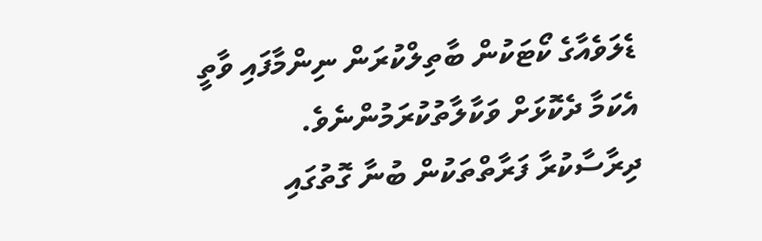ޑެލަވެއާގެ ކޯޓަކުން ބާތިލްކުރަން ނިންމާފައި ވާތީ އެކަމާ ދެކޮޅަށް ވަކާލާތުކުރަމުންނެވެ.
ދިރާސާކުރާ ފަރާތްތަކުން ބުނާ ގޮތުގައި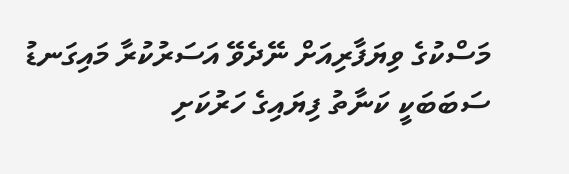މަސްކުގެ ވިޔަފާރިއަށް ނޭދެވޭ އަސަރުކުރާ މައިގަނޑު ސަބަބަކީ ކަނާތު ފިޔައިގެ ހަރުކަށި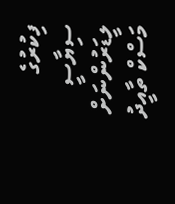ފިކުރުގެ ސިޔާސީ ލީޑަރުންނަށް މަސްކް ތާއީދު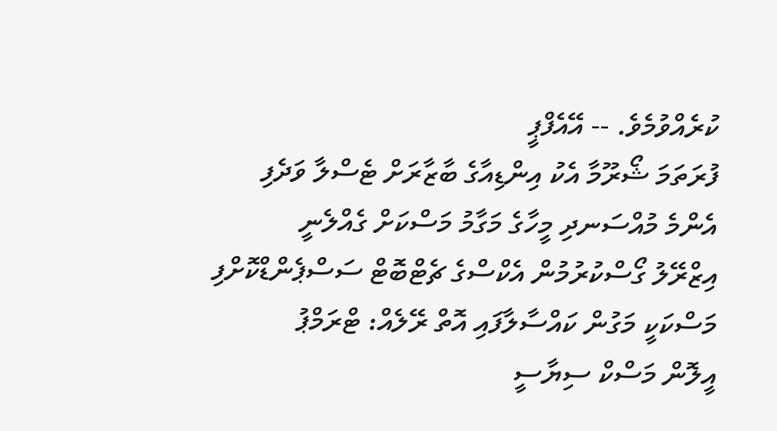ކުރެއްވުމެވެ. -- އޭއެފްޕީ
ފުރަތަމަ ޝޯރޫމާ އެކު އިންޑިއާގެ ބާޒާރަށް ޓެސްލާ ވަދެފި
އެންމެ މުއްސަނދި މީހާގެ މަގާމު މަސްކަށް ގެއްލެނީ
އިޒްރޭލު ގޯސްކުރުމުން އެކްސްގެ ޗެޓްބޮޓް ސަސްޕެންޑްކޮށްފި
މަސްކަކީ މަގުން ކައްސާލާފައި އޮތް ރޭލެއް: ޓްރަމްޕު
އީލޮން މަސްކް ސިޔާސީ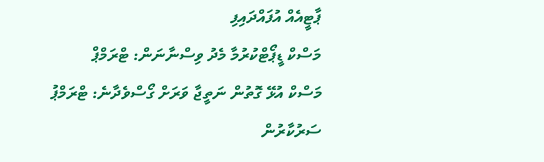ޕާޓީއެއް އުފައްދައިފި
މަސްކް ޑީޕޯޓްކުރުމާ މެދު ވިސްނާނަން: ޓްރަމްޕް
މަސްކް އުޅޭ ގޮތުން ނަތީޖާ ވަރަށް ގޯސްވެދާނެ: ޓްރަމްޕު
ސަރުކާރުން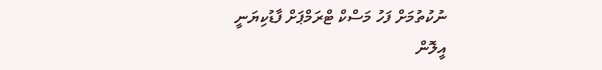ނުކުތުމަށް ފަހު މަސްކް ޓްރަމްޕަށް ފާޑުކިޔަނީ
އީލޮން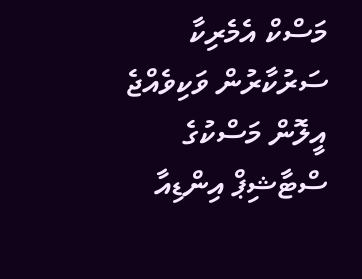މަސްކް އެމެރިކާ ސަރުކާރުން ވަކިވެއްޖެ
އީލޮން މަސްކުގެ ސްޓާޝިޕް އިންޑިއާ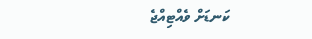ކަނޑަށް ވެއްޓިއްޖެ